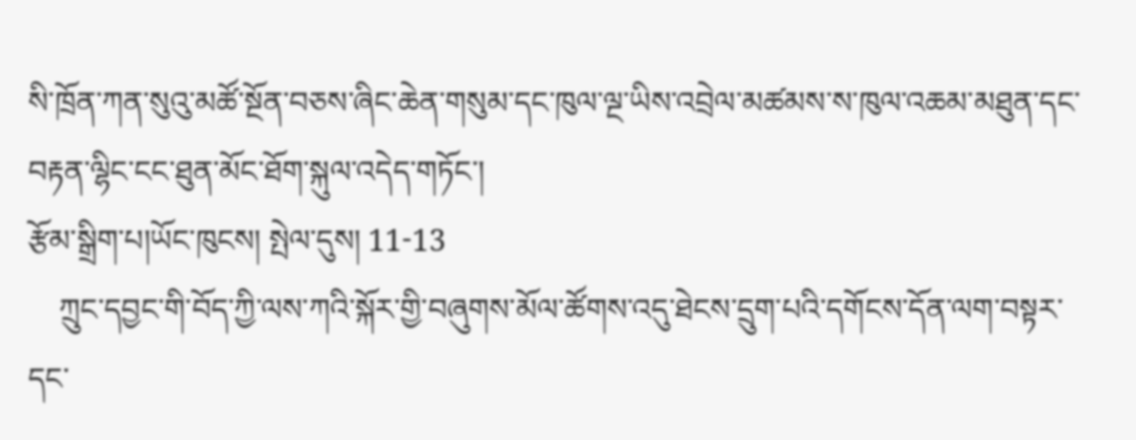སི་ཁྲོན་ཀན་སུའུ་མཚོ་སྔོན་བཅས་ཞིང་ཆེན་གསུམ་དང་ཁུལ་ལྔ་ཡིས་འབྲེལ་མཚམས་ས་ཁུལ་འཆམ་མཐུན་དང་བརྟན་ལྷིང་ངང་ཐུན་མོང་ཐོག་སྐུལ་འདེད་གཏོང་།
རྩོམ་སྒྲིག་པ།ཡོང་ཁུངས། སྤེལ་དུས། 11-13
    ཀྲུང་དབྱང་གི་བོད་ཀྱི་ལས་ཀའི་སྐོར་གྱི་བཞུགས་མོལ་ཚོགས་འདུ་ཐེངས་དྲུག་པའི་དགོངས་དོན་ལག་བསྟར་དང་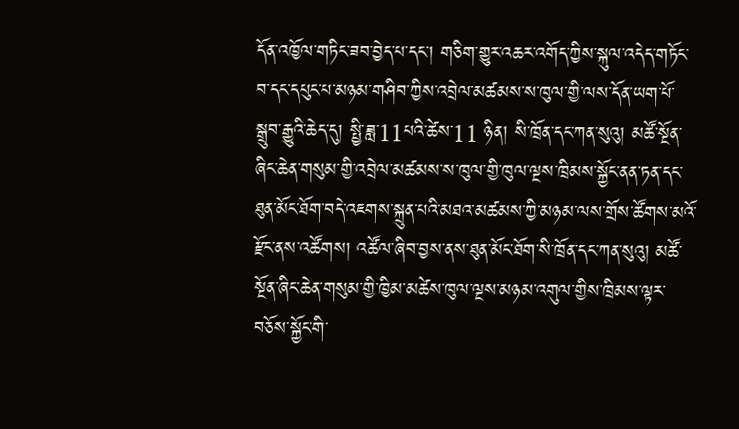དོན་འཁྱོལ་གཏིང་ཟབ་བྱེད་པ་དང་། གཅིག་གྱུར་འཆར་འགོད་ཀྱིས་སྐུལ་འདེད་གཏོང་བ་དང་དཔུང་པ་མཉམ་གཤིབ་ཀྱིས་འབྲེལ་མཚམས་ས་ཁུལ་གྱི་ལས་དོན་ཡག་པོ་སྒྲུབ་རྒྱུའི་ཆེད་དུ། སྤྱི་ཟླ་11པའི་ཚེས་11 ཉིན། སི་ཁྲོན་དང་ཀན་སུའུ། མཚོ་སྔོན་ཞིང་ཆེན་གསུམ་གྱི་འབྲེལ་མཚམས་ས་ཁུལ་གྱི་ཁུལ་ལྔས་ཁྲིམས་སྐྱོང་ནན་ཏན་དང་ཐུན་མོང་ཐོག་བདེ་འཇགས་སྐྲུན་པའི་མཐའ་མཚམས་ཀྱི་མཉམ་ལས་གྲོས་ཚོགས་མའོ་རྫོང་ནས་འཚོགས། འཚོལ་ཞིབ་བྱས་ནས་ཐུན་མོང་ཐོག་སི་ཁྲོན་དང་ཀན་སུའུ། མཚོ་སྔོན་ཞིང་ཆེན་གསུམ་གྱི་ཁྱིམ་མཚེས་ཁུལ་ལྔས་མཉམ་འགུལ་གྱིས་ཁྲིམས་ལྟར་བཅོས་སྐྱོང་གི་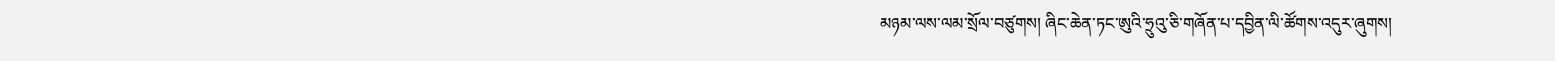མཉམ་ལས་ལམ་སྲོལ་བཙུགས། ཞིང་ཆེན་ཏང་ཨུའི་ཧྲུའུ་ཅི་གཞོན་པ་དབྱིན་ལི་ཚོགས་འདུར་ཞུགས།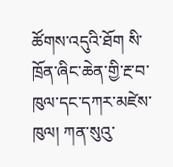ཚོགས་འདུའི་ཐོག སི་ཁྲོན་ཞིང་ཆེན་གྱི་རྔ་བ་ཁུལ་དང་དཀར་མཛེས་ཁུལ། ཀན་སུའུ་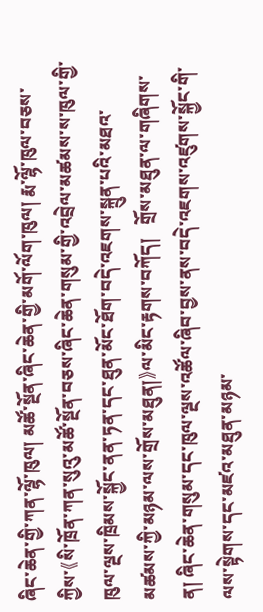ཞིང་ཆེན་གྱི་ཀན་ལྷོ་ཁུལ། མཚོ་སྔོན་ཞིང་ཆེན་གྱི་མགོ་ལོག་ཁུལ། རྨ་ལྷོ་ཁུལ་བཅས་ཀྱིས་《སི་ཁྲོན་ཀན་སུའུ་མཚོ་སྔོན་བཅས་ཞིང་ཆེན་གསུམ་གྱི་འབྲེལ་མཚམས་ས་ཁུལ་གྱི་ཁུལ་ལྔས་ཁྲིམས་སྐྱོང་ནན་ཏན་དང་ཐུན་མོང་ཐོག་བདེ་འཇགས་སྐྲུན་པའི་མཐའ་མཚམས་ཀྱི་མཉམ་ལས་གྲོས་མཐུན།》ལ་མིང་རྟགས་བཀོད།   གྲོས་མཐུན་ལ་གཞིགས་ན། ཞིང་ཆེན་གསུམ་དང་ཁུལ་ལྔས་འཚོལ་ཞིབ་བྱས་ནས་བདེ་འཇགས་འཛུགས་སྐྱོང་གི་ལས་སྟེགས་དང་མཛའ་མཐུན་མཉམ་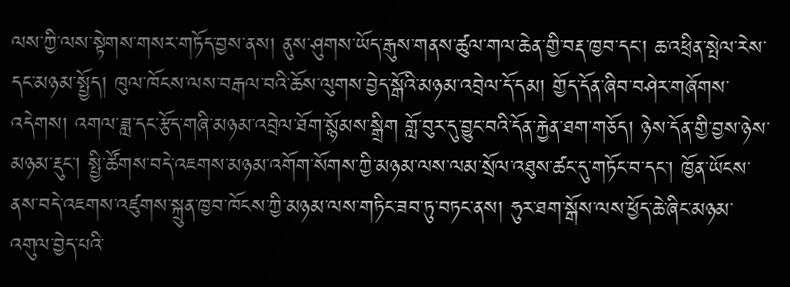ལས་ཀྱི་ལས་སྟེགས་གསར་གཏོད་བྱས་ནས། ནུས་ཤུགས་ཡོད་རྒུས་གནས་ཚུལ་གལ་ཆེན་གྱི་བརྡ་ཁྱབ་དང་། ཆ་འཕྲིན་སྤེལ་རེས་དང་མཉམ་སྤྱོད། ཁུལ་ཁོངས་ལས་བརྒལ་བའི་ཆོས་ལུགས་བྱེད་སྒོའི་མཉམ་འབྲེལ་དོ་དམ། གྱོད་དོན་ཞིབ་བཤེར་གཞོགས་འདེགས། འགལ་ཟླ་དང་རྩོད་གཞི་མཉམ་འབྲེལ་ཐོག་སྙོམས་སྒྲིག གློ་བུར་དུ་བྱུང་བའི་དོན་རྐྱེན་ཐག་གཅོད། ཉེས་དོན་གྱི་བྱས་ཉེས་མཉམ་རྡུང་། སྤྱི་ཚོགས་བདེ་འཇགས་མཉམ་འགོག་སོགས་ཀྱི་མཉམ་ལས་ལམ་སྲོལ་འཐུས་ཚང་དུ་གཏོང་བ་དང་། ཁྱོན་ཡོངས་ནས་བདེ་འཇགས་འཛུགས་སྐྲུན་ཁྱབ་ཁོངས་ཀྱི་མཉམ་ལས་གཏིང་ཟབ་ཏུ་བཏང་ནས། ཧུར་ཐག་སྒོས་ལས་ཕྱོད་ཆེ་ཞིང་མཉམ་འགུལ་བྱེད་པའི་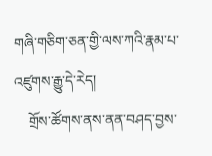གཞི་གཅིག་ཅན་གྱི་ལས་ཀའི་རྣམ་པ་འཛུགས་རྒྱུ་དེ་རེད།
    གྲོས་ཚོགས་ནས་ནན་བཤད་བྱས་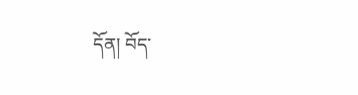དོན། བོད་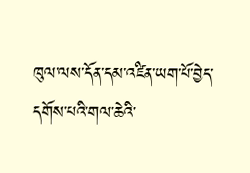ཁུལ་ལས་དོན་དམ་འཛིན་ཡག་པོ་བྱེད་དགོས་པའི་གལ་ཆེའི་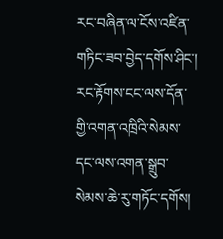རང་བཞིན་ལ་ངོས་འཛིན་གཏིང་ཟབ་བྱེད་དགོས་ཤིང་། རང་རྟོགས་ངང་ལས་དོན་གྱི་འགན་འཁྲིའི་སེམས་དང་ལས་འགན་སྒྲུབ་སེམས་ཆེ་རུ་གཏོང་དགོས།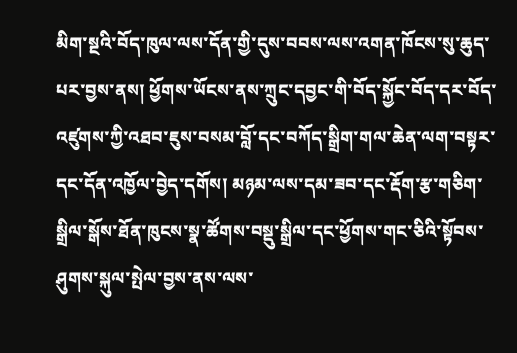མིག་སྔའི་བོད་ཁུལ་ལས་དོན་གྱི་དུས་བབས་ལས་འགན་ཁོངས་སུ་ཆུད་པར་བྱས་ནས། ཕྱོགས་ཡོངས་ནས་ཀྲུང་དབྱང་གི་བོད་སྐྱོང་བོད་དར་བོད་འཛུགས་ཀྱི་འཐབ་ཇུས་བསམ་བློ་དང་བཀོད་སྒྲིག་གལ་ཆེན་ལག་བསྟར་དང་དོན་འཁྱོལ་བྱེད་དགོས། མཉམ་ལས་དམ་ཟབ་དང་རྡོག་རྩ་གཅིག་སྒྲིལ་སྒོས་ཐོན་ཁུངས་སྣ་ཚོགས་བསྡུ་སྒྲིལ་དང་ཕྱོགས་གང་ཅིའི་སྟོབས་ཤུགས་སྐུལ་སྤེལ་བྱས་ནས་ལས་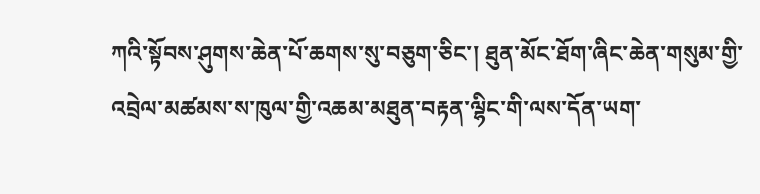ཀའི་སྟོབས་ཤུགས་ཆེན་པོ་ཆགས་སུ་བཅུག་ཅིང་། ཐུན་མོང་ཐོག་ཞིང་ཆེན་གསུམ་གྱི་འབྲེལ་མཚམས་ས་ཁུལ་གྱི་འཆམ་མཐུན་བརྟན་ལྷིང་གི་ལས་དོན་ཡག་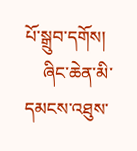པོ་སྒྲུབ་དགོས།
    ཞིང་ཆེན་མི་དམངས་འཐུས་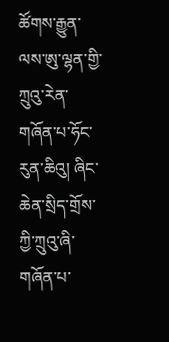ཚོགས་རྒྱུན་ལས་ཨུ་ལྷན་གྱི་ཀྲུའུ་རེན་གཞོན་པ་ཧོང་རུན་ཆིའུ། ཞིང་ཆེན་སྲིད་གྲོས་ཀྱི་ཀྲུའུ་ཞི་གཞོན་པ་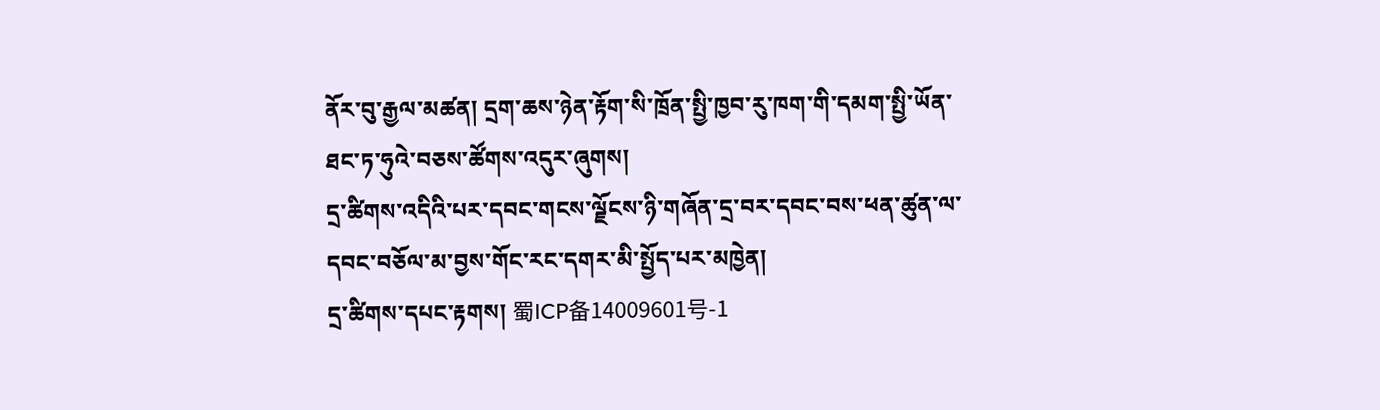ནོར་བུ་རྒྱལ་མཚན། དྲག་ཆས་ཉེན་རྟོག་སི་ཁྲོན་སྤྱི་ཁྱབ་རུ་ཁག་གི་དམག་སྤྱི་ཡོན་ཐང་ཏ་ཧུའེ་བཅས་ཚོགས་འདུར་ཞུགས།
དྲ་ཚིགས་འདིའི་པར་དབང་གངས་ལྗོངས་ཉི་གཞོན་དྲ་བར་དབང་བས་ཕན་ཚུན་ལ་དབང་བཅོལ་མ་བྱས་གོང་རང་དགར་མི་སྤྱོད་པར་མཁྱེན།
དྲ་ཚིགས་དཔང་རྟགས། 蜀ICP备14009601号-1